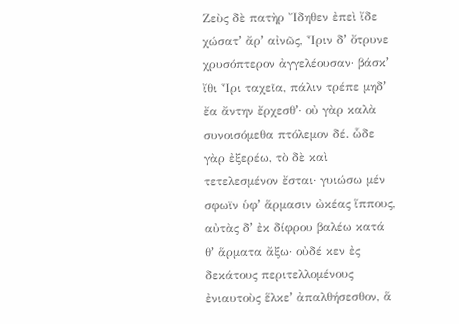Ζεὺς δὲ πατὴρ Ἴδηθεν ἐπεὶ ἴδε χώσατʼ ἄρʼ αἰνῶς, Ἶριν δʼ ὄτρυνε χρυσόπτερον ἀγγελέουσαν· βάσκʼ ἴθι Ἶρι ταχεῖα, πάλιν τρέπε μηδʼ ἔα ἄντην ἔρχεσθʼ· οὐ γὰρ καλὰ συνοισόμεθα πτόλεμον δέ. ὧδε γὰρ ἐξερέω, τὸ δὲ καὶ τετελεσμένον ἔσται· γυιώσω μέν σφωϊν ὑφʼ ἅρμασιν ὠκέας ἵππους, αὐτὰς δʼ ἐκ δίφρου βαλέω κατά θʼ ἅρματα ἄξω· οὐδέ κεν ἐς δεκάτους περιτελλομένους ἐνιαυτοὺς ἕλκεʼ ἀπαλθήσεσθον, ἅ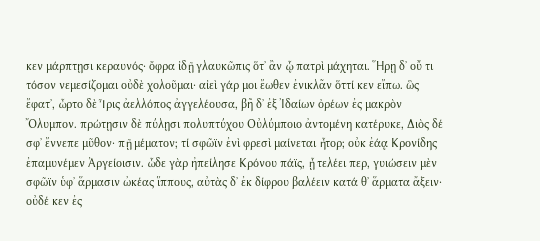κεν μάρπτῃσι κεραυνός· ὄφρα ἰδῇ γλαυκῶπις ὅτʼ ἂν ᾧ πατρὶ μάχηται. Ἥρῃ δʼ οὔ τι τόσον νεμεσίζομαι οὐδὲ χολοῦμαι· αἰεὶ γάρ μοι ἔωθεν ἐνικλᾶν ὅττί κεν εἴπω. ὣς ἔφατʼ, ὦρτο δὲ Ἶρις ἀελλόπος ἀγγελέουσα, βῆ δʼ ἐξ Ἰδαίων ὀρέων ἐς μακρὸν Ὄλυμπον. πρώτῃσιν δὲ πύλῃσι πολυπτύχου Οὐλύμποιο ἀντομένη κατέρυκε, Διὸς δέ σφʼ ἔννεπε μῦθον· πῇ μέματον; τί σφῶϊν ἐνὶ φρεσὶ μαίνεται ἦτορ; οὐκ ἐάᾳ Κρονίδης ἐπαμυνέμεν Ἀργείοισιν. ὧδε γὰρ ἠπείλησε Κρόνου πάϊς, ᾗ τελέει περ, γυιώσειν μὲν σφῶϊν ὑφʼ ἅρμασιν ὠκέας ἵππους, αὐτὰς δʼ ἐκ δίφρου βαλέειν κατά θʼ ἅρματα ἄξειν· οὐδέ κεν ἐς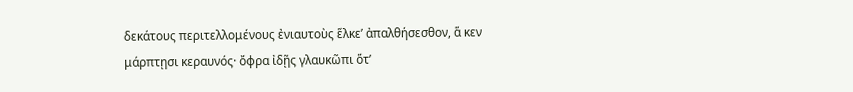δεκάτους περιτελλομένους ἐνιαυτοὺς ἕλκεʼ ἀπαλθήσεσθον, ἅ κεν μάρπτῃσι κεραυνός· ὄφρα ἰδῇς γλαυκῶπι ὅτʼ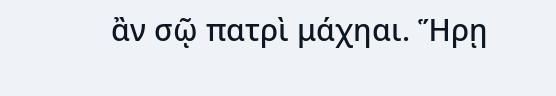ἂν σῷ πατρὶ μάχηαι. Ἥρῃ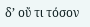δʼ οὔ τι τόσον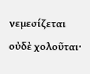νεμεσίζεται οὐδὲ χολοῦται·